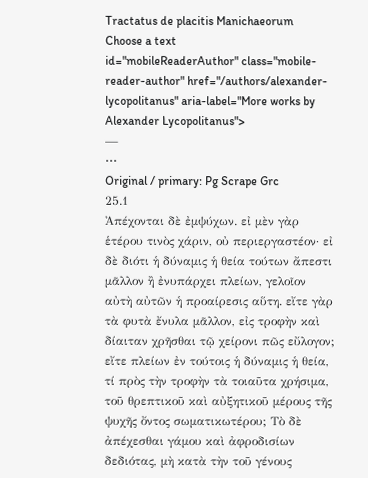Tractatus de placitis Manichaeorum
Choose a text
id="mobileReaderAuthor" class="mobile-reader-author" href="/authors/alexander-lycopolitanus" aria-label="More works by Alexander Lycopolitanus">
—
⋯
Original / primary: Pg Scrape Grc
25.1
Ἀπέχονται δὲ ἐμψύχων. εἰ μὲν γὰρ ἑτέρου τινὸς χάριν, οὐ περιεργαστέον· εἰ δὲ διότι ἡ δύναμις ἡ θεία τούτων ἄπεστι μᾶλλον ἢ ἐνυπάρχει πλείων, γελοῖον αὐτὴ αὐτῶν ἡ προαίρεσις αὕτη. εἴτε γὰρ τὰ φυτὰ ἔνυλα μᾶλλον, εἰς τροφὴν καὶ δίαιταν χρῆσθαι τῷ χείρονι πῶς εὔλογον; εἴτε πλείων ἐν τούτοις ἡ δύναμις ἡ θεία, τί πρὸς τὴν τροφὴν τὰ τοιαῦτα χρήσιμα, τοῦ θρεπτικοῦ καὶ αὐξητικοῦ μέρους τῆς ψυχῆς ὄντος σωματικωτέρου; Τὸ δὲ ἀπέχεσθαι γάμου καὶ ἀφροδισίων δεδιότας, μὴ κατὰ τὴν τοῦ γένους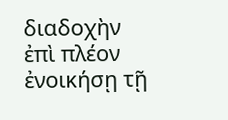διαδοχὴν ἐπὶ πλέον ἐνοικήσῃ τῇ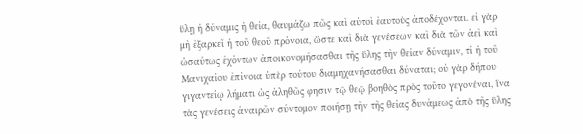ὕλῃ ἡ δύναμις ἡ θεία, θαυμάζω πῶς καὶ αὐτοὶ ἑαυτοὺς ἀποδέχονται. εἰ γὰρ μὴ ἐξαρκεῖ ἡ τοῦ θεοῦ πρόνοια, ὥστε καὶ διὰ γενέσεων καὶ διὰ τῶν ἀεὶ καὶ ὡσαύτως ἐχόντων ἀποικονομήσασθαι τῆς ὕλης τὴν θείαν δύναμιν, τί ἡ τοῦ Μανιχαίου ἐπίνοια ὑπὲρ τούτου διαμηχανήσασθαι δύναται; οὐ γὰρ δήπου γιγαντείῳ λήματι ὡς ἀληθῶς φησιν τῷ θεῷ βοηθὸς πρὸς τοῦτο γεγονέναι, ἵνα τὰς γενέσεις ἀναιρῶν σύντομον ποιήσῃ τὴν τῆς θείας δυνάμεως ἀπὸ τῆς ὕλης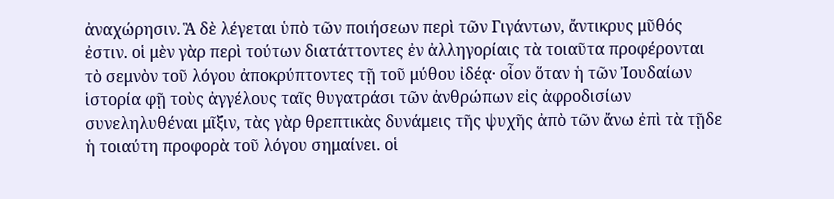ἀναχώρησιν. Ἃ δὲ λέγεται ὑπὸ τῶν ποιήσεων περὶ τῶν Γιγάντων, ἄντικρυς μῦθός ἐστιν. οἱ μὲν γὰρ περὶ τούτων διατάττοντες ἐν ἀλληγορίαις τὰ τοιαῦτα προφέρονται τὸ σεμνὸν τοῦ λόγου ἀποκρύπτοντες τῇ τοῦ μύθου ἰδέᾳ· οἷον ὅταν ἡ τῶν Ἰουδαίων ἱστορία φῇ τοὺς ἀγγέλους ταῖς θυγατράσι τῶν ἀνθρώπων εἰς ἀφροδισίων συνεληλυθέναι μῖξιν, τὰς γὰρ θρεπτικὰς δυνάμεις τῆς ψυχῆς ἀπὸ τῶν ἄνω ἐπὶ τὰ τῇδε ἡ τοιαύτη προφορὰ τοῦ λόγου σημαίνει. οἱ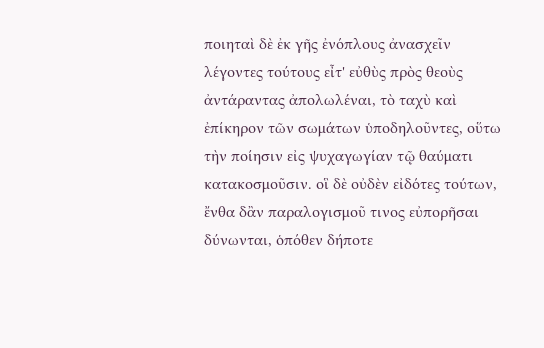ποιηταὶ δὲ ἐκ γῆς ἐνόπλους ἀνασχεῖν λέγοντες τούτους εἶτ' εὐθὺς πρὸς θεοὺς ἀντάραντας ἀπολωλέναι, τὸ ταχὺ καὶ ἐπίκηρον τῶν σωμάτων ὑποδηλοῦντες, οὕτω τὴν ποίησιν εἰς ψυχαγωγίαν τῷ θαύματι κατακοσμοῦσιν. οἳ δὲ οὐδὲν εἰδότες τούτων, ἔνθα δἂν παραλογισμοῦ τινος εὐπορῆσαι δύνωνται, ὁπόθεν δήποτε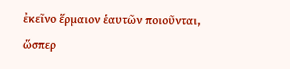ἐκεῖνο ἕρμαιον ἑαυτῶν ποιοῦνται, ὥσπερ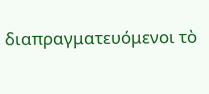διαπραγματευόμενοι τὸ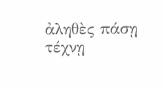ἀληθὲς πάσῃ τέχνῃ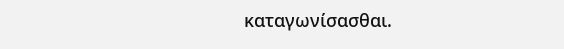καταγωνίσασθαι.